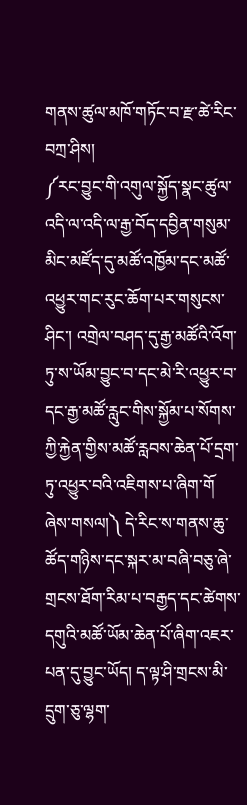གནས་ཚུལ་མཁོ་གཏོང་བ་རྫ་ཚེ་རིང་བཀྲ་ཤིས།
༼རང་བྱུང་གི་འགུལ་སྐྱོད་སྣང་ཚུལ་འདི་ལ་འདི་ལ་རྒྱ་བོད་དབྱིན་གསུམ་མིང་མཛོད་དུ་མཚོ་འཁྱོམ་དང་མཚོ་འཕྱུར་གང་རུང་ཆོག་པར་གསུངས་ཤིང་། འགྲེལ་བཤད་དུ་རྒྱ་མཚོའི་འོག་ཏུ་ས་ཡོམ་བྱུང་བ་དང་མེ་རི་འཕྱུར་བ་དང་རྒྱ་མཚོ་རླུང་གིས་སྐྱོམ་པ་སོགས་ཀྱི་རྐྱེན་གྱིས་མཚོ་རླབས་ཆེན་པོ་དྲག་ཏུ་འཕྱུར་བའི་འཇིགས་པ་ཞིག་གོ ཞེས་གསལ།༽ དེ་རིང་ས་གནས་ཆུ་ཚོད་གཉིས་དང་སྐར་མ་བཞི་བཅུ་ཞེ་གྲངས་ཐོག་རིམ་པ་བརྒྱད་དང་ཚེགས་དགུའི་མཚོ་ཡོམ་ཆེན་པོ་ཞིག་འཇར་པན་དུ་བྱུང་ཡོད། ད་ལྟ་ཤི་གྲངས་མི་དྲུག་ཅུ་ལྷག་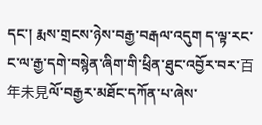དང་། རྨས་གྲངས་ཉེས་བརྒྱ་བརྒལ་འདུག ད་ལྟ་རང་ང་ལ་རྒྱ་དགེ་བསྙེན་ཞིག་གི་ཕྲིན་ཐུང་འབྱོར་བར་百年未見ལོ་བརྒྱར་མཐོང་དཀོན་པ་ཞེས་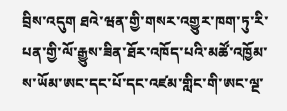བྲིས་འདུག ཐའེ་ཝན་གྱི་གསར་འགྱུར་ཁག་ཏུ་རི་པན་གྱི་ལོ་རྒྱུས་ཟིན་ཐོར་འཁོད་པའི་མཚོ་འཁྱོམ་ས་ཡོམ་ཨང་དང་པོ་དང་འཛམ་གླིང་གི་ཨང་ལྔ་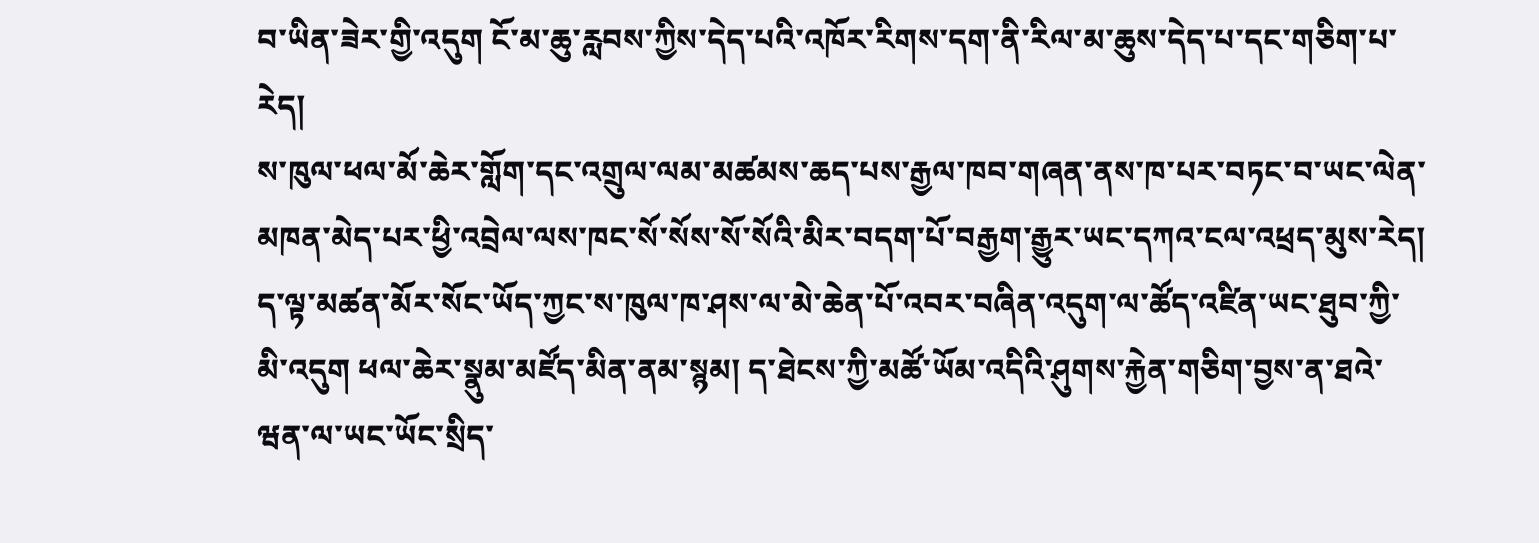བ་ཡིན་ཟེར་གྱི་འདུག ངོ་མ་ཆུ་རླབས་ཀྱིས་དེད་པའི་འཁོར་རིགས་དག་ནི་རིལ་མ་ཆུས་དེད་པ་དང་གཅིག་པ་རེད།
ས་ཁུལ་ཕལ་མོ་ཆེར་གློག་དང་འགྲུལ་ལམ་མཚམས་ཆད་པས་རྒྱལ་ཁབ་གཞན་ནས་ཁ་པར་བཏང་བ་ཡང་ལེན་མཁན་མེད་པར་ཕྱི་འབྲེལ་ལས་ཁང་སོ་སོས་སོ་སོའི་མིར་བདག་པོ་བརྒྱག་རྒྱུར་ཡང་དཀའ་ངལ་འཕྲད་མུས་རེད། ད་ལྟ་མཚན་མོར་སོང་ཡོད་ཀྱང་ས་ཁུལ་ཁ་ཤས་ལ་མེ་ཆེན་པོ་འབར་བཞིན་འདུག་ལ་ཚོད་འཛིན་ཡང་ཐུབ་ཀྱི་མི་འདུག ཕལ་ཆེར་སྣུམ་མཛོད་མིན་ནམ་སྙམ། ད་ཐེངས་ཀྱི་མཚོ་ཡོམ་འདིའི་ཤུགས་རྐྱེན་གཅིག་བྱས་ན་ཐའེ་ཝན་ལ་ཡང་ཡོང་སྲིད་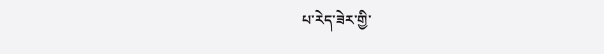པ་རེད་ཟེར་གྱི་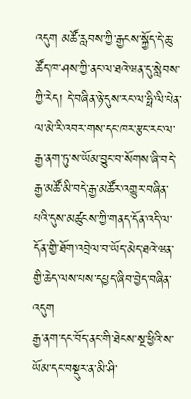འདུག མཚོ་རླབས་ཀྱི་རྒྱངས་སྐྱོད་དེ་ཆུ་ཚོད་ཁ་ཤས་ཀྱི་ནང་ལ་ཐའེ་ཝན་དུ་སླེབས་ཀྱི་རེད། དེ་བཞིན་ཉེ་དུས་རང་ལ་ཧྥི་ལི་པེན་ལ་མེ་རི་འབར་གས་དང་ཁར་རྩང་རང་ལ་རྒྱ་ནག་ཏུ་ས་ཡོམ་བྱུང་བ་སོགས་ཞི་བདེ་རྒྱ་མཚོ་མི་བདེ་རྒྱ་མཚོར་འགྱུར་བཞིན་པའི་དུས་མཚུངས་ཀྱི་གནད་དོན་འདི་ལ་དོན་གྱི་ཐོག་འབྲེལ་བ་ཡོད་མེད་ཐའེ་ཝན་གྱི་ཆེད་ལས་པས་དཔྱད་ཞིབ་བྱེད་བཞིན་འདུག
རྒྱ་ནག་དང་བོད་ནང་གི་ཐེངས་སྔ་ཕྱིའི་ས་ཡོམ་དང་བསྡུར་ན་མི་ཤི་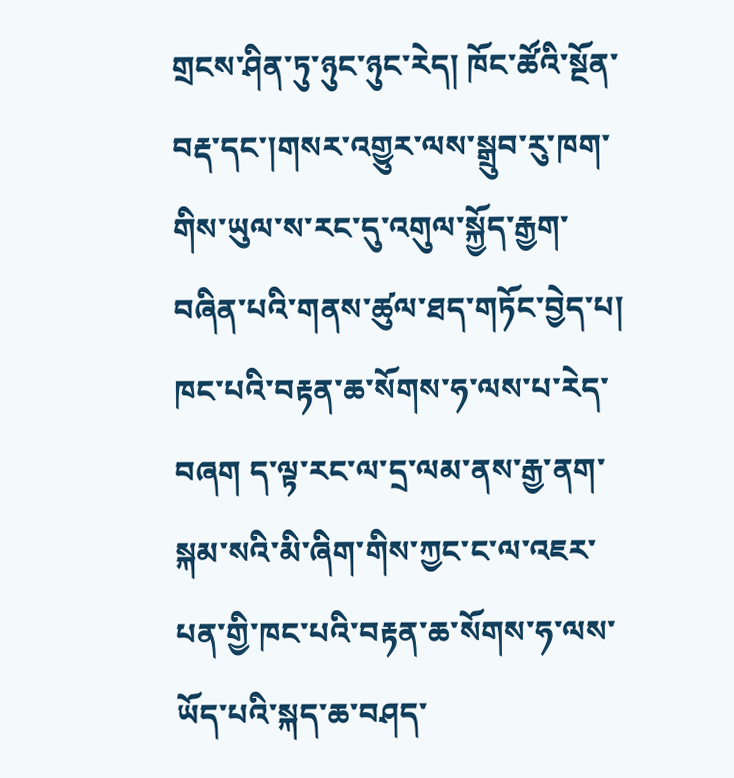གྲངས་ཤིན་ཏུ་ཉུང་ཉུང་རེད། ཁོང་ཚོའི་སྔོན་བརྡ་དང་།གསར་འགྱུར་ལས་སྒྲུབ་རུ་ཁག་གིས་ཡུལ་ས་རང་དུ་འགུལ་སྐྱོད་རྒྱག་བཞིན་པའི་གནས་ཚུལ་ཐད་གཏོང་བྱེད་པ། ཁང་པའི་བརྟན་ཆ་སོགས་ཧ་ལས་པ་རེད་བཞག ད་ལྟ་རང་ལ་དྲ་ལམ་ནས་རྒྱ་ནག་སྐམ་སའི་མི་ཞིག་གིས་ཀྱང་ང་ལ་འཇར་པན་གྱི་ཁང་པའི་བརྟན་ཆ་སོགས་ཧ་ལས་ཡོད་པའི་སྐད་ཆ་བཤད་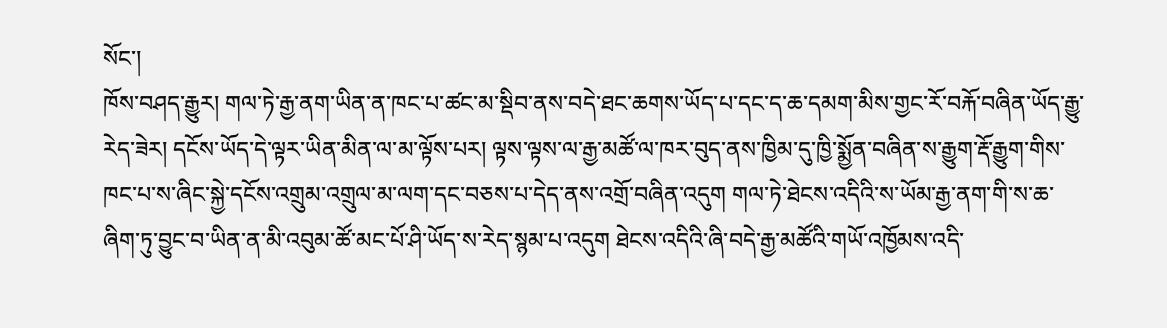སོང་།
ཁོས་བཤད་རྒྱུར། གལ་ཏེ་རྒྱ་ནག་ཡིན་ན་ཁང་པ་ཚང་མ་སྡིབ་ནས་བདེ་ཐང་ཆགས་ཡོད་པ་དང་ད་ཆ་དམག་མིས་གྱང་རོ་བརྐོ་བཞིན་ཡོད་རྒྱུ་རེད་ཟེར། དངོས་ཡོད་དེ་ལྟར་ཡིན་མིན་ལ་མ་ལྟོས་པར། ལྟས་ལྟས་ལ་རྒྱ་མཚོ་ལ་ཁར་བུད་ནས་ཁྱིམ་དུ་ཁྱི་སྨྱོན་བཞིན་ས་རྒྱུག་རྡོ་རྒྱུག་གིས་ཁང་པ་ས་ཞིང་སྐྱེ་དངོས་འགྲུམ་འགྲུལ་མ་ལག་དང་བཅས་པ་དེད་ནས་འགྲོ་བཞིན་འདུག གལ་ཏེ་ཐེངས་འདིའི་ས་ཡོམ་རྒྱ་ནག་གི་ས་ཆ་ཞིག་ཏུ་བྱུང་བ་ཡིན་ན་མི་འབུམ་ཚོ་མང་པོ་ཤི་ཡོད་ས་རེད་སྙམ་པ་འདུག ཐེངས་འདིའི་ཞི་བདེ་རྒྱ་མཚོའི་གཡོ་འཁྱོམས་འདི་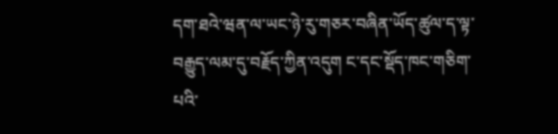དག་ཐའེ་ཝན་ལ་ཡང་ཉེ་རུ་གཅར་བཞིན་ཡོད་ཚུལ་ད་ལྟ་བརྒྱུད་ལམ་དུ་བརྗོད་ཀྱིན་འདུག ང་དང་སྡོད་ཁང་གཅིག་པའི་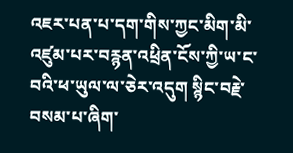འཇར་པན་པ་དག་གིས་ཀྱང་མིག་མི་འཛུམ་པར་བརྙན་འཕྲིན་ངོས་ཀྱི་ཡ་ང་བའི་ཕ་ཡུལ་ལ་ཅེར་འདུག སྙིང་བརྗེ་བསམ་པ་ཞིག་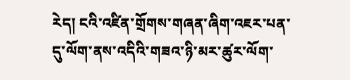རེད། ངའི་འཛིན་གྲོགས་གཞན་ཞིག་འཇར་པན་དུ་ལོག་ནས་འདིའི་གཟའ་ཉི་མར་ཚུར་ལོག་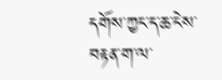དགོས་ཀྱང་ད་ཆ་ངེས་བརྟན་ག་ལ་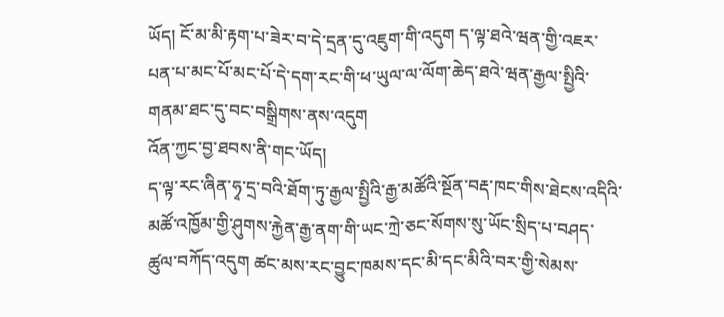ཡོད། ངོ་མ་མི་རྟག་པ་ཟེར་བ་དེ་དྲན་དུ་འཇུག་གི་འདུག ད་ལྟ་ཐའེ་ཝན་གྱི་འཇར་པན་པ་མང་པོ་མང་པོ་དེ་དག་རང་གི་ཕ་ཡུལ་ལ་ལོག་ཆེད་ཐའེ་ཝན་རྒྱལ་སྤྱིའི་གནམ་ཐང་དུ་བང་བསྒྲིགས་ནས་འདུག
འོན་ཀྱང་བྱ་ཐབས་ནི་གང་ཡོད།
ད་ལྟ་རང་ཞིན་ཧྭ་དྲ་བའི་ཐོག་ཏུ་རྒྱལ་སྤྱིའི་རྒྱ་མཚོའི་སྔོན་བརྡ་ཁང་གིས་ཐེངས་འདིའི་མཚོ་འཁྱོམ་གྱི་ཤུགས་རྐྱེན་རྒྱ་ནག་གི་ཡང་ཀྲེ་ཅང་སོགས་སུ་ཡོང་སྲིད་པ་བཤད་ཚུལ་བཀོད་འདུག ཚང་མས་རང་བྱུང་ཁམས་དང་མི་དང་མིའི་བར་གྱི་སེམས་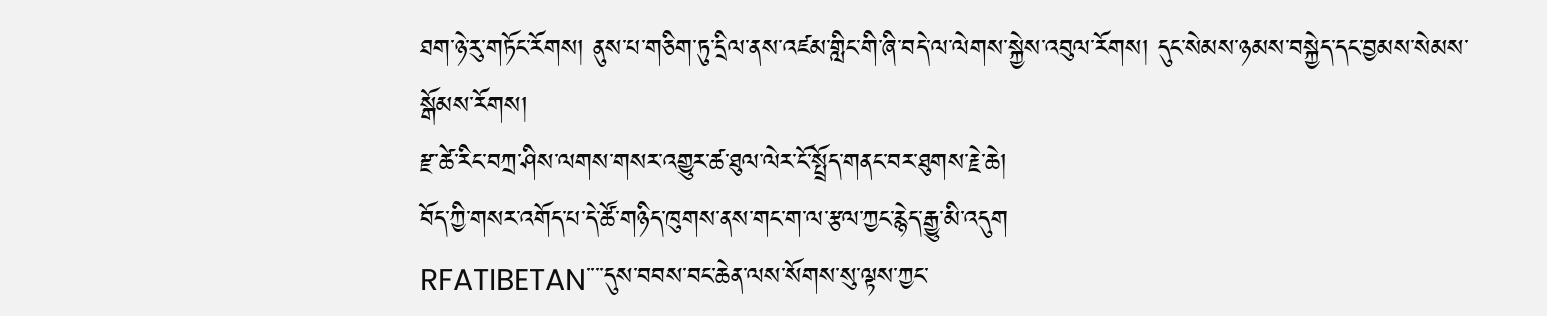ཐག་ཉེ་རུ་གཏོང་རོགས། ནུས་པ་གཅིག་ཏུ་དྲིལ་ནས་འཛམ་གླིང་གི་ཞི་བདེ་ལ་ལེགས་སྐྱེས་འབུལ་རོགས། དུང་སེམས་ཉམས་བསྐྱེད་དང་བྱམས་སེམས་སྒོམས་རོགས།
རྫ་ཚེ་རིང་བཀྲ་ཤིས་ལགས་གསར་འགྱུར་ཚ་ཐུལ་ལེར་ངོ་སྤྲོད་གནང་བར་ཐུགས་རྗེ་ཆེ།
བོད་ཀྱི་གསར་འགོད་པ་དེ་ཚོ་གཉིད་ཁུགས་ནས་གང་ག་ལ་རྩལ་ཀྱང་རྙེད་རྒྱུ་མི་འདུག
RFATIBETAN་་་་དུས་བབས་བང་ཆེན་ལས་སོགས་སུ་ལྟས་ཀྱང་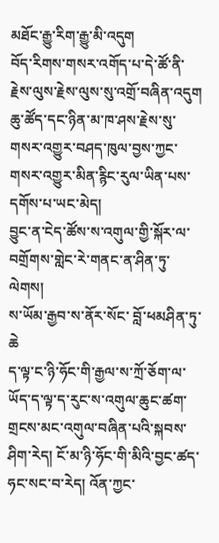མཐོང་རྒྱུ་རིག་རྒྱུ་མི་འདུག
བོད་རིགས་གསར་འགོད་པ་དེ་ཚོ་ནི་རྗེས་ལུས་རྗེས་ལུས་སུ་འགྲོ་བཞིན་འདུག
ཆུ་ཚོད་དང་ཉིན་མ་ཁ་ཤས་རྗེས་སུ་གསར་འགྱུར་བཤད་ཁུལ་བྱས་ཀྱང་གསར་འགྱུར་མིན་རྙིང་རུལ་ཡིན་པས་དགོས་པ་ཡང་མེད།
བྱུང་ན་ངེད་ཚོས་ས་འགུལ་གྱི་སྐོར་ལ་བགྲོགས་གླེང་རེ་གནང་ན་ཤིན་ཏུ་ལེགས།
ས་ཡོམ་རྒྱབ་ས་ནོར་སོང་ བློ་ཕམཤིན་ཏུ་ཆེ
ད་ལྟ་ང་ཉི་ཧོང་གི་རྒྱལ་ས་ཀྲོ་ཅོག་ལ་ཡོད་ད་ལྟ་ད་རུང་ས་འགུལ་ཆུང་ཚག་གྲངས་མང་འགུལ་བཞིན་པའི་སྐབས་ཤིག་རེད། ངོ་མ་ཉི་ཧོང་གི་མིའི་བྱང་ཚད་ཧང་སང་བ་རེད། འོན་ཀྱང་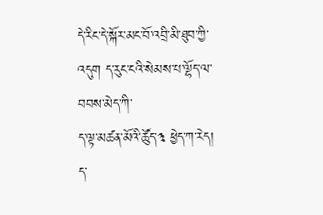དེ་རིང་དེ་སྐོར་མང་བོ་འབྲི་མི་ཐུབ་ཀྱི་འདུག ད་རུང་ངའི་སེམས་པ་ལྷོད་ལ་བབས་མེད་ཀི་
ད་ལྟ་མཚན་མོའི་ཚོུད་༣ ཕྱེད་ཀ་རེད། ད་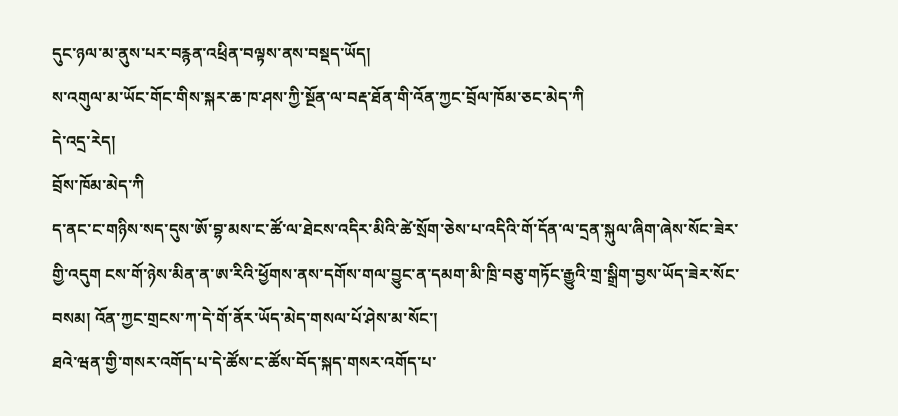དུང་ཉལ་མ་ནུས་པར་བརྙན་འཕྲིན་བལྟས་ནས་བསྡད་ཡོད།
ས་འགུལ་མ་ཡོང་གོང་གིས་སྐར་ཆ་ཁ་ཤས་ཀྱི་སྔོན་ལ་བརྡ་ཐོན་གི་འོན་ཀྱང་བྲོལ་ཁོམ་ཅང་མེད་ཀི
དེ་འདྲ་རེད།
བྲོས་ཁོམ་མེད་ཀི
ད་ནང་ང་གཉིས་སད་དུས་ཨོ་བྷ་མས་ང་ཚོ་ལ་ཐེངས་འདིར་མིའི་ཚེ་སྲོག་ཅེས་པ་འདིའི་གོ་དོན་ལ་དྲན་སྐུལ་ཞིག་ཞེས་སོང་ཟེར་གྱི་འདུག ངས་གོ་ཉེས་མིན་ན་ཨ་རིའི་ཕྱོགས་ནས་དགོས་གལ་བྱུང་ན་དམག་མི་ཁྲི་བཅུ་གཏོང་རྒྱུའི་གྲ་སྒྲིག་བྱས་ཡོད་ཟེར་སོང་བསམ། འོན་ཀྱང་གྲངས་ཀ་དེ་གོ་ནོར་ཡོད་མེད་གསལ་པོ་ཤེས་མ་སོང་།
ཐའེ་ཝན་གྱི་གསར་འགོད་པ་དེ་ཚོས་ང་ཚོས་བོད་སྐད་གསར་འགོད་པ་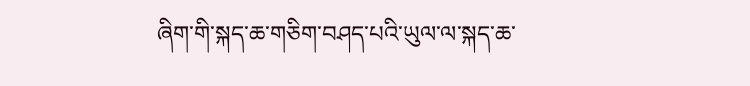ཞིག་གི་སྐད་ཆ་གཅིག་བཤད་པའི་ཡུལ་ལ་སྐད་ཆ་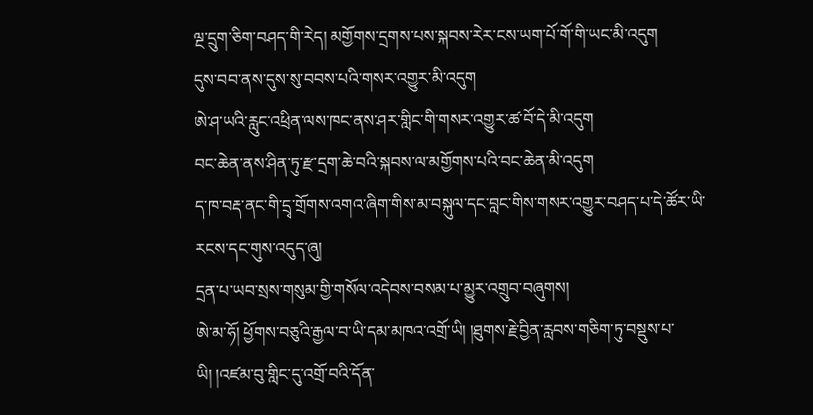ལྔ་དྲུག་ཅིག་བཤད་གི་རེད། མགྱོགས་དྲགས་པས་སྐབས་རེར་ངས་ཡག་པོ་གོ་གི་ཡང་མི་འདུག
དུས་བབ་ནས་དུས་སུ་བབས་པའི་གསར་འགྱུར་མི་འདུག
ཨེ་ཤ་ཡའི་རླུང་འཕྲིན་ལས་ཁང་ནས་ཤར་གླིང་གི་གསར་འགྱུར་ཚ་བོ་དེ་མི་འདུག
བང་ཆེན་ནས་ཤིན་ཏུ་རྫ་དྲག་ཆེ་བའི་སྐབས་ལ་མགྱོགས་པའི་བང་ཆེན་མི་འདུག
ད་ཁ་བརྡ་ནང་གི་དྲྭ་གྲོགས་འགའ་ཞིག་གིས་མ་བསྐུལ་དང་བླང་གིས་གསར་འགྱུར་བཤད་པ་དེ་ཚོར་ཡི་རངས་དང་གུས་འདུད་ཞུ།
དྲན་པ་ཡབ་སྲས་གསུམ་གྱི་གསོལ་འདེབས་བསམ་པ་མྱུར་འགྲུབ་བཞུགས།
ཨེ་མ་ཧོ། ཕྱོགས་བཅུའི་རྒྱལ་བ་ཡི་དམ་མཁའ་འགྲོ་ཡི། །ཐུགས་རྗེ་བྱིན་རླབས་གཅིག་ཏུ་བསྡུས་པ་ཡི། །འཛམ་བུ་གླིང་དུ་འགྲོ་བའི་དོན་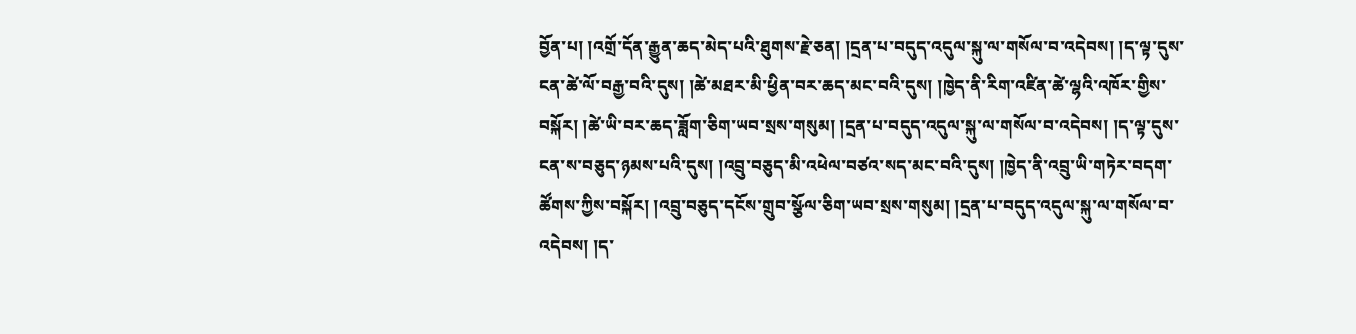བྱོན་པ། །འགྲོ་དོན་རྒྱུན་ཆད་མེད་པའི་ཐུགས་རྗེ་ཅན། །དྲན་པ་བདུད་འདུལ་སྐུ་ལ་གསོལ་བ་འདེབས། །ད་ལྟ་དུས་ངན་ཚེ་ལོ་བརྒྱ་བའི་དུས། །ཚེ་མཐར་མི་ཕྱིན་བར་ཆད་མང་བའི་དུས། །ཁྱེད་ནི་རིག་འཛིན་ཚེ་ལྷའི་འཁོར་གྱིས་བསྐོར། །ཚེ་ཡི་བར་ཆད་ཟློག་ཅིག་ཡབ་སྲས་གསུམ། །དྲན་པ་བདུད་འདུལ་སྐུ་ལ་གསོལ་བ་འདེབས། །ད་ལྟ་དུས་ངན་ས་བཅུད་ཉམས་པའི་དུས། །འབྲུ་བཅུད་མི་འཕེལ་བཙའ་སད་མང་བའི་དུས། །ཁྱེད་ནི་འབྲུ་ཡི་གཏེར་བདག་ཚོགས་ཀྱིས་བསྐོར། །འབྲུ་བཅུད་དངོས་གྲུབ་སྩོལ་ཅིག་ཡབ་སྲས་གསུམ། །དྲན་པ་བདུད་འདུལ་སྐུ་ལ་གསོལ་བ་འདེབས། །ད་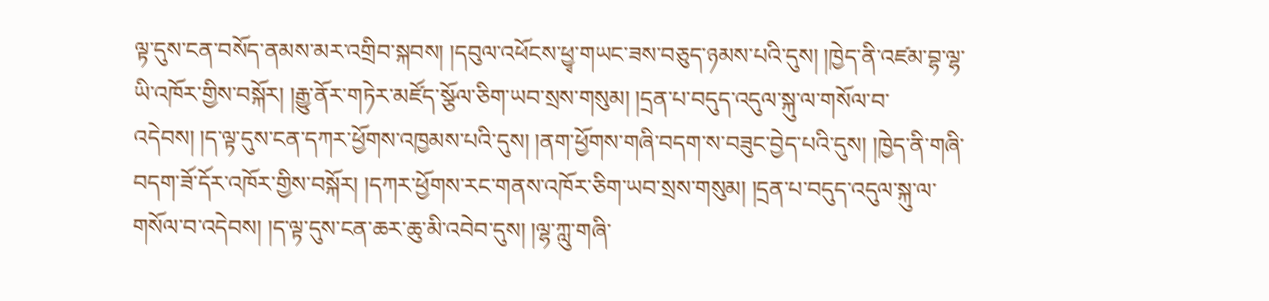ལྟ་དུས་ངན་བསོད་ནམས་མར་འགྲིབ་སྐབས། །དབུལ་འཕོངས་ཕྱྭ་གཡང་ཟས་བཅུད་ཉམས་པའི་དུས། །ཁྱེད་ནི་འཛམ་བྷ་ལྷ་ཡི་འཁོར་གྱིས་བསྐོར། །རྒྱུ་ནོར་གཏེར་མཛོད་སྩོལ་ཅིག་ཡབ་སྲས་གསུམ། །དྲན་པ་བདུད་འདུལ་སྐུ་ལ་གསོལ་བ་འདེབས། །ད་ལྟ་དུས་ངན་དཀར་ཕྱོགས་འཁྱམས་པའི་དུས། །ནག་ཕྱོགས་གཞི་བདག་ས་བཟུང་བྱེད་པའི་དུས། །ཁྱེད་ནི་གཞི་བདག་ཟོ་དོར་འཁོར་གྱིས་བསྐོར། །དཀར་ཕྱོགས་རང་གནས་འཁོར་ཅིག་ཡབ་སྲས་གསུམ། །དྲན་པ་བདུད་འདུལ་སྐུ་ལ་གསོལ་བ་འདེབས། །ད་ལྟ་དུས་ངན་ཆར་ཆུ་མི་འབེབ་དུས། །ལྷ་ཀླུ་གཞི་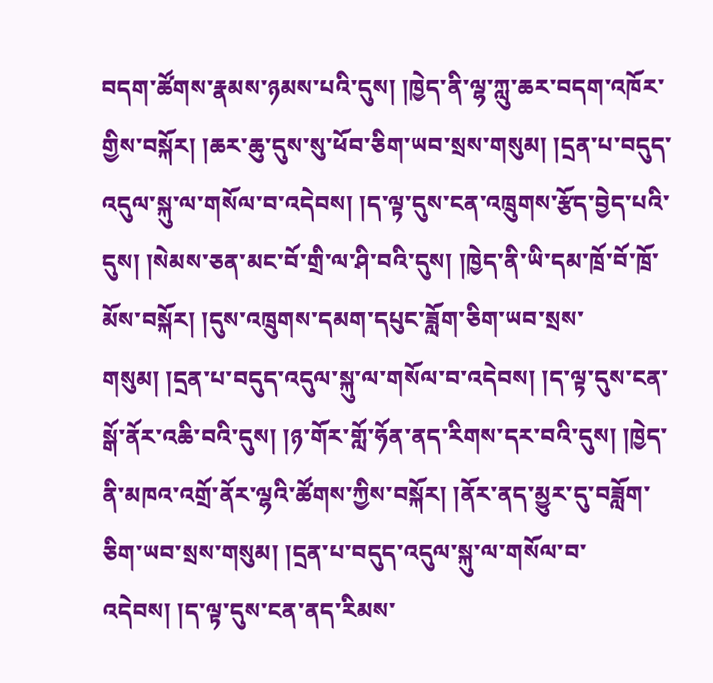བདག་ཚོགས་རྣམས་ཉམས་པའི་དུས། །ཁྱེད་ནི་ལྷ་ཀླུ་ཆར་བདག་འཁོར་གྱིས་བསྐོར། །ཆར་ཆུ་དུས་སུ་ཕོབ་ཅིག་ཡབ་སྲས་གསུམ། །དྲན་པ་བདུད་འདུལ་སྐུ་ལ་གསོལ་བ་འདེབས། །ད་ལྟ་དུས་ངན་འཁྲུགས་རྩོད་བྱེད་པའི་དུས། །སེམས་ཅན་མང་བོ་གྲི་ལ་ཤི་བའི་དུས། །ཁྱེད་ནི་ཡི་དམ་ཁྲོ་བོ་ཁྲོ་མོས་བསྐོར། །དུས་འཁྲུགས་དམག་དཔུང་ཟློག་ཅིག་ཡབ་སྲས་གསུམ། །དྲན་པ་བདུད་འདུལ་སྐུ་ལ་གསོལ་བ་འདེབས། །ད་ལྟ་དུས་ངན་སྒོ་ནོར་འཆི་བའི་དུས། །ཉ་གོར་གློ་ཧོན་ནད་རིགས་དར་བའི་དུས། །ཁྱེད་ནི་མཁའ་འགྲོ་ནོར་ལྷའི་ཚོགས་ཀྱིས་བསྐོར། །ནོར་ནད་མྱུར་དུ་བཟློག་ཅིག་ཡབ་སྲས་གསུམ། །དྲན་པ་བདུད་འདུལ་སྐུ་ལ་གསོལ་བ་འདེབས། །ད་ལྟ་དུས་ངན་ནད་རིམས་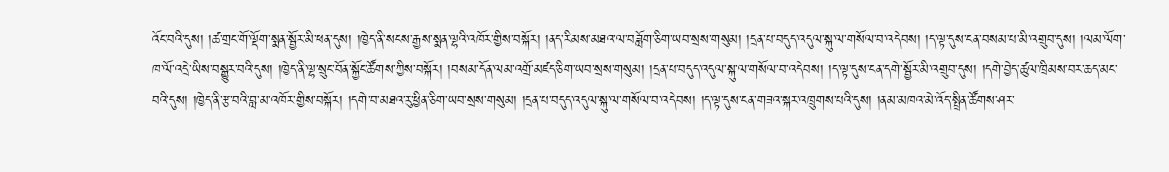འོང་བའི་དུས། །ཚ་གྲང་གོ་ལྡོག་སྨན་སྦྱོར་མི་ཕན་དུས། །ཁྱེད་ནི་སངས་རྒྱས་སྨན་ལྷའི་འཁོར་གྱིས་བསྐོར། །ནད་རིམས་མཐའ་ལ་བཟློག་ཅིག་ཡབ་སྲས་གསུམ། །དྲན་པ་བདུད་འདུལ་སྐུ་ལ་གསོལ་བ་འདེབས། །ད་ལྟ་དུས་ངན་བསམ་པ་མི་འགྲུབ་དུས། །ལམ་ལོག་ཁ་ལོ་འདྲེ་ཡིས་བསྒྱུར་བའི་དུས། །ཁྱེད་ནི་ལྷ་སྲུང་བོན་སྐྱོང་ཚོགས་ཀྱིས་བསྐོར། །བསམ་དོན་ལམ་འགྲོ་མཛད་ཅིག་ཡབ་སྲས་གསུམ། །དྲན་པ་བདུད་འདུལ་སྐུ་ལ་གསོལ་བ་འདེབས། །ད་ལྟ་དུས་ངན་དགེ་སྦྱོར་མི་འགྲུབ་དུས། །དགེ་བྱེད་ཚུལ་ཁྲིམས་བར་ཆད་མང་བའི་དུས། །ཁྱེད་ནི་རྩ་བའི་བླ་མ་འཁོར་གྱིས་བསྐོར། །དགེ་བ་མཐའ་རུ་ཕྱིན་ཅིག་ཡབ་སྲས་གསུམ། །དྲན་པ་བདུད་འདུལ་སྐུ་ལ་གསོལ་བ་འདེབས། །ད་ལྟ་དུས་ངན་གཟའ་སྐར་འཁྲུགས་པའི་དུས། །ནམ་མཁའ་མེ་འོད་སྤྲིན་ཚོགས་ཤར་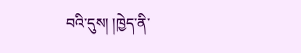བའི་དུས། །ཁྱེད་ནི་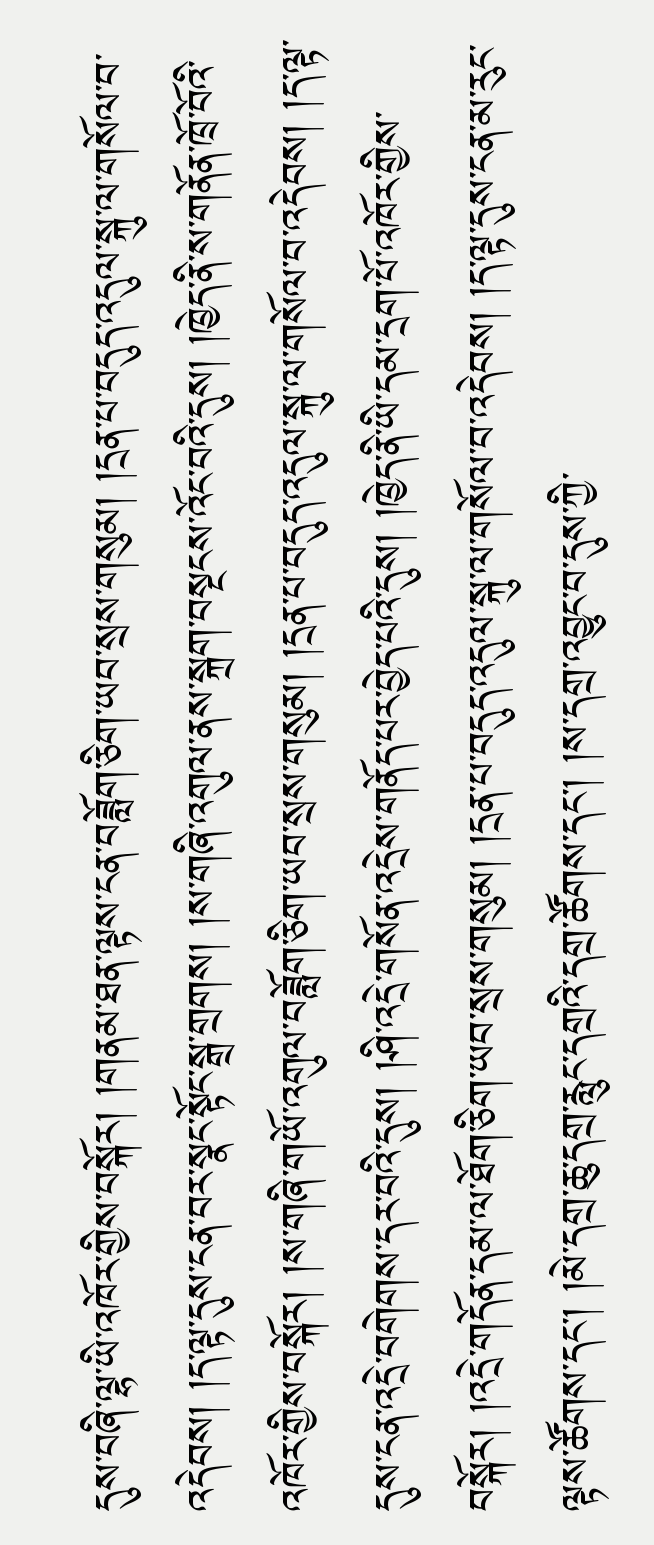དུས་བཞི་ལྷ་ཡི་འཁོར་གྱིས་བསྐོར། །གནམ་ཐན་ལྟས་ངན་བཟློག་ཅིག་ཡབ་སྲས་གསུམ། །དྲན་པ་བདུད་འདུལ་སྐུ་ལ་གསོལ་བ་འདེབས། །ད་ལྟ་དུས་ངན་བར་སྣང་སྟོང་སྒྲ་གྲགས། །ས་གཞི་འགུལ་ནས་སྐྲག་བསྔངས་འོང་བའི་དུས། །ཁྱེད་ནི་ས་གནོན་ཁྲོ་བོའི་འཁོར་གྱིས་བསྐོར། །ས་གཞི་གཡོ་འགུལ་བཟློག་ཅིག་ཡབ་སྲས་གསུམ། །དྲན་པ་བདུད་འདུལ་སྐུ་ལ་གསོལ་བ་འདེབས། །ད་ལྟ་དུས་ངན་འདྲེ་བགེགས་དར་བའི་དུས། །ཤི་འདྲེ་གསོན་འདྲེས་གནོད་པར་བྱེད་པའི་དུས། །ཁྱེད་ནི་ཡི་དམ་དྲག་པོ་འཁོར་གྱིས་བསྐོར། །འདྲེ་གདོན་དམ་ལ་ཐོག་ཅིག་ཡབ་སྲས་གསུམ། །དྲན་པ་བདུད་འདུལ་སྐུ་ལ་གསོལ་བ་འདེབས། །ད་ལྟ་དུས་ངན་མ་རུང་ལྟས་ཚོགས་དང་། །མེ་དགྲ་ཆུ་དགྲ་རླུང་དགྲའི་དགྲ་ཚོགས་དང་། །ས་དགྲ་འབྱུང་བ་དུས་ཀྱི་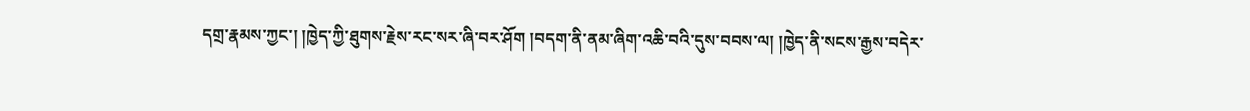དགྲ་རྣམས་ཀྱང་། །ཁྱེད་ཀྱི་ཐུགས་རྗེས་རང་སར་ཞི་བར་ཤོག །བདག་ནི་ནམ་ཞིག་འཆི་བའི་དུས་བབས་ལ། །ཁྱེད་ནི་སངས་རྒྱས་བདེར་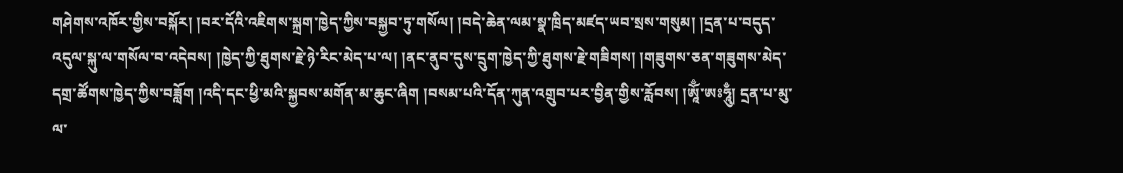གཤེགས་འཁོར་གྱིས་བསྐོར། །བར་དོའི་འཇིགས་སྐྲག་ཁྱེད་ཀྱིས་བསྐྱབ་ཏུ་གསོལ། །བདེ་ཆེན་ལམ་སྣ་ཁྲིད་མཛད་ཡབ་སྲས་གསུམ། །དྲན་པ་བདུད་འདུལ་སྐུ་ལ་གསོལ་བ་འདེབས། །ཁྱེད་ཀྱི་ཐུགས་རྗེ་ཉེ་རིང་མེད་པ་ལ། །ནང་ནུབ་དུས་དྲུག་ཁྱེད་ཀྱི་ཐུགས་རྗེ་གཟིགས། །གཟུགས་ཅན་གཟུགས་མེད་དགྲ་ཚོགས་ཁྱེད་ཀྱིས་བཟློག །འདི་དང་ཕྱི་མའི་སྐྱབས་མགོན་མ་ཆུང་ཞིག །བསམ་པའི་དོན་ཀུན་འགྲུབ་པར་བྱིན་གྱིས་རློབས། །ཨཱོྃ་ཨཿཧཱུྃ། དྲན་པ་མུ་ལ་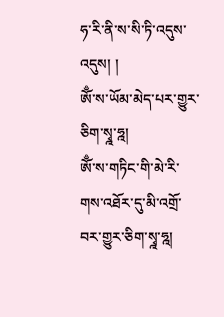ཧ་རི་ནི་ས་སི་ཏི་འདུས་འདུས། །
ཨོྃ་ས་ཡོམ་མེད་པར་གྱུར་ཅིག་སྭྰ་ཧྰ།
ཨོྃ་ས་གཏིང་གི་མེ་རི་གས་འཐོར་དུ་མི་འགྲོ་བར་གྱུར་ཅིག་སྭྰ་ཧྰ།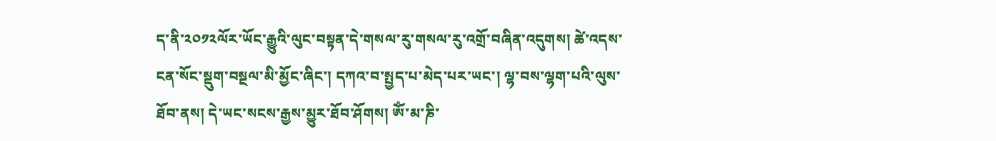ད་ནི་༢༠༡༢ལོར་ཡོང་རྒྱུའི་ལུང་བསྟན་དེ་གསལ་རུ་གསལ་རུ་འགྲོ་བཞིན་འདུགས། ཚེ་འདས་ངན་སོང་སྡུག་བསྔལ་མི་མྱོང་ཞིང་། དཀའ་བ་སྤྱད་པ་མེད་པར་ཡང་། ལྷ་བས་ལྷག་པའི་ལུས་ཐོབ་ནས། དེ་ཡང་སངས་རྒྱས་མྱུར་ཐོབ་ཤོགས། ཨོཾ་མ་ཎི་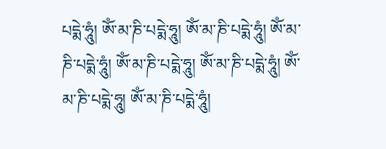པདྨེ་ཧཱུཾ། ཨོཾ་མ་ཎི་པདྨེ་ཧཱུ། ཨོཾ་མ་ཎི་པདྨེ་ཧཱུཾ། ཨོཾ་མ་ཎི་པདྨེ་ཧཱུཾ། ཨོཾ་མ་ཎི་པདྨེ་ཧཱུ། ཨོཾ་མ་ཎི་པདྨེ་ཧཱུཾ། ཨོཾ་མ་ཎི་པདྨེ་ཧཱུ། ཨོཾ་མ་ཎི་པདྨེ་ཧཱུཾ།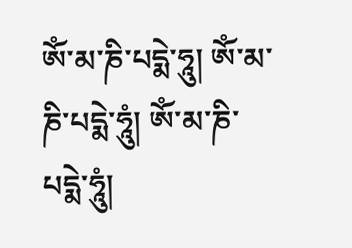ཨོཾ་མ་ཎི་པདྨེ་ཧཱུ། ཨོཾ་མ་ཎི་པདྨེ་ཧཱུཾ། ཨོཾ་མ་ཎི་པདྨེ་ཧཱུཾ།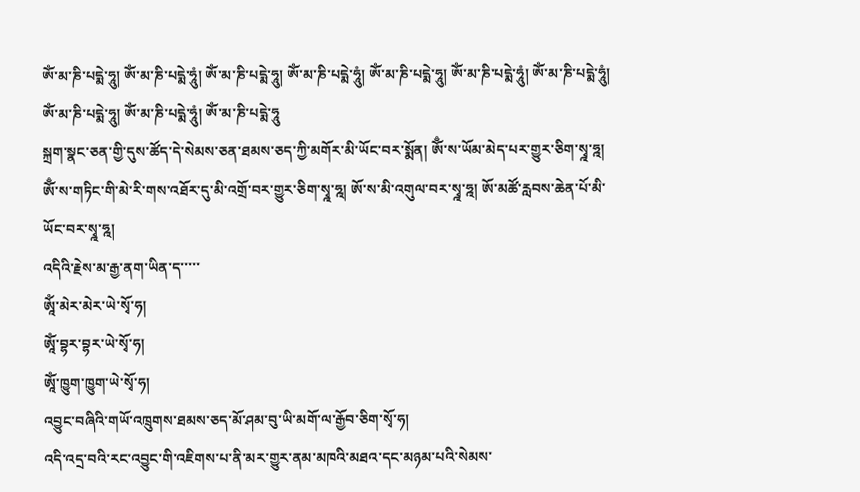ཨོཾ་མ་ཎི་པདྨེ་ཧཱུ། ཨོཾ་མ་ཎི་པདྨེ་ཧཱུཾ། ཨོཾ་མ་ཎི་པདྨེ་ཧཱུ། ཨོཾ་མ་ཎི་པདྨེ་ཧཱུཾ། ཨོཾ་མ་ཎི་པདྨེ་ཧཱུ། ཨོཾ་མ་ཎི་པདྨེ་ཧཱུཾ། ཨོཾ་མ་ཎི་པདྨེ་ཧཱུཾ། ཨོཾ་མ་ཎི་པདྨེ་ཧཱུ། ཨོཾ་མ་ཎི་པདྨེ་ཧཱུཾ། ཨོཾ་མ་ཎི་པདྨེ་ཧཱུ
སྐྲག་སྣང་ཅན་གྱི་དུས་ཚོད་དེ་སེམས་ཅན་ཐམས་ཅད་ཀྱི་མགོར་མི་ཡོང་བར་སྨོན། ཨོྃ་ས་ཡོམ་མེད་པར་གྱུར་ཅིག་སྭྰ་ཧྰ། ཨོྃ་ས་གཏིང་གི་མེ་རི་གས་འཐོར་དུ་མི་འགྲོ་བར་གྱུར་ཅིག་སྭྰ་ཧྰ། ཨོ་ས་མི་འགུལ་བར་སྭྰ་ཧྰ། ཨོ་མཚོ་རླབས་ཆེན་པོ་མི་ཡོང་བར་སྭྰ་ཧྰ།
འདིའི་རྗེས་མ་རྒྱ་ནག་ཡིན་ད་་་་་
ཨཱོཾ་མེར་མེར་ཡེ་སྭོ་ཧ།
ཨཱོཾ་བྷར་བྷར་ཡེ་སྭོ་ཧ།
ཨཱོཾ་ཁྱུག་ཁྱུག་ཡེ་སྭོ་ཧ།
འབྱུང་བཞིའི་གཡོ་འཁྲུགས་ཐམས་ཅད་མོ་ཤམ་བུ་ཡི་མགོ་ལ་རྒྱོབ་ཅིག་སྭོ་ཧ།
འདི་འདྲ་བའི་རང་འབྱུང་གི་འཇིགས་པ་ནི་མར་གྱུར་ནམ་མཁའི་མཐའ་དང་མཉམ་པའི་སེམས་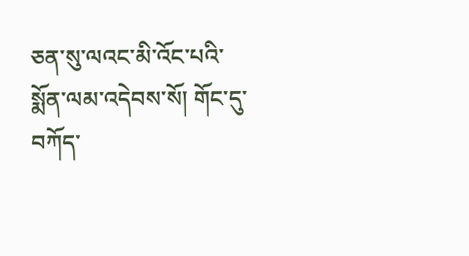ཅན་སུ་ལའང་མི་འོང་པའི་སྨོན་ལམ་འདེབས་སོ། གོང་དུ་བཀོད་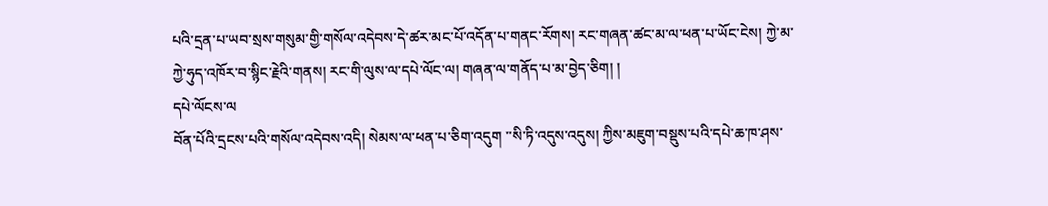པའི་དྲན་པ་ཡབ་སྲས་གསུམ་གྱི་གསོལ་འདེབས་དེ་ཚར་མང་པོ་འདོན་པ་གནང་རོགས། རང་གཞན་ཚང་མ་ལ་ཕན་པ་ཡོང་ངེས། ཀྱེ་མ་ཀྱེ་ཧུད་འཁོར་བ་སྙིང་རྗེའི་གནས། རང་གི་ལུས་ལ་དཔེ་ལོང་ལ། གཞན་ལ་གནོད་པ་མ་བྱེད་ཅིག། །
དཔེ་ལོངས་ལ
བོན་པོའི་དྲངས་པའི་གསོལ་འདེབས་འདི། སེམས་ལ་ཕན་པ་ཅིག་འདུག ་་སི་ཏི་འདུས་འདུས། ཀྱིས་མཇུག་བསྡུས་པའི་དཔེ་ཆ་ཁ་ཤས་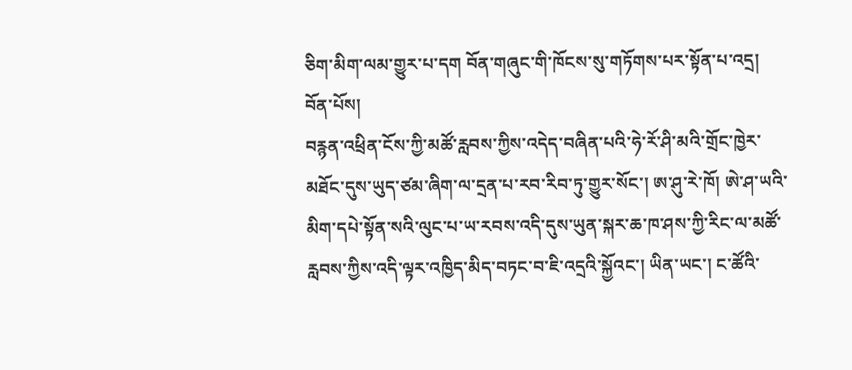ཅིག་མིག་ལམ་གྱུར་པ་དག བོན་གཞུང་གི་ཁོངས་སུ་གཏོགས་པར་སྟོན་པ་འདྲ།
བོན་པོས།
བརྙན་འཕྲིན་ངོས་ཀྱི་མཚོ་རླབས་ཀྱིས་འདེད་བཞིན་པའི་ཧེ་རོ་ཤི་མའི་གྲོང་ཁྱེར་མཐོང་དུས་ཡུད་ཙམ་ཞིག་ལ་དྲན་པ་རབ་རིབ་ཏུ་གྱུར་སོང་། ཨ་ཤུ་རེ་ཁོ། ཨེ་ཤ་ཡའི་མིག་དཔེ་སྟོན་སའི་ལུང་པ་ཡ་རབས་འདི་དུས་ཡུན་སྐར་ཆ་ཁ་ཤས་ཀྱི་རིང་ལ་མཚོ་རླབས་ཀྱིས་འདི་ལྟར་འཁྱིད་མིད་བཏང་བ་ཇི་འདྲའི་སྐྱོའང་། ཡིན་ཡང་། ང་ཚོའི་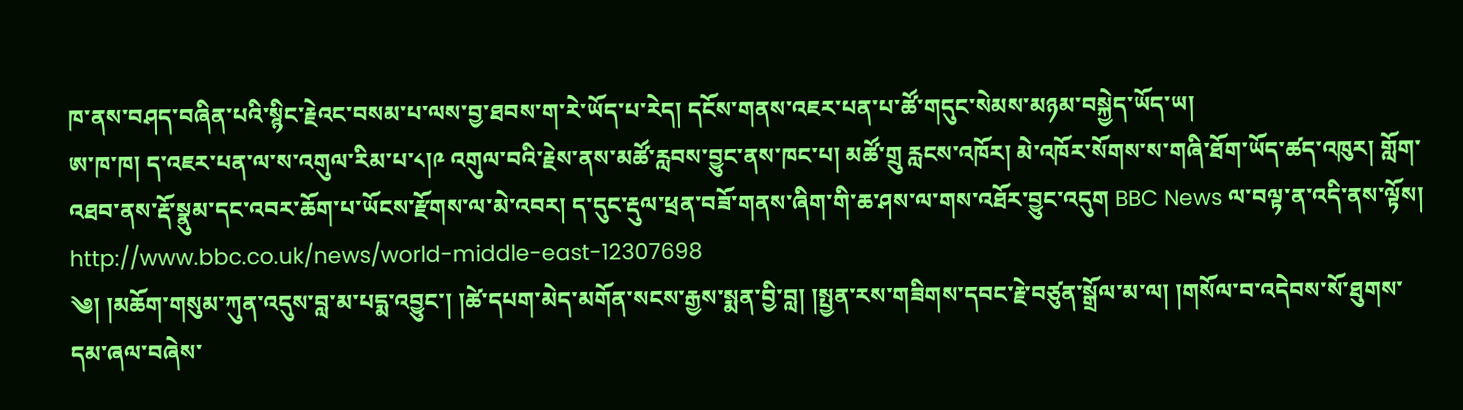ཁ་ནས་བཤད་བཞིན་པའི་སྙིང་རྗེའང་བསམ་པ་ལས་བྱ་ཐབས་ག་རེ་ཡོད་པ་རེད། དངོས་གནས་འཇར་པན་པ་ཚོ་གདུང་སེམས་མཉམ་བསྐྱེད་ཡོད་ཡ།
ཨ་ཁ་ཁ། ད་འཇར་པན་ལ་ས་འགུལ་རིམ་པ་༨།༩ འགུལ་བའི་རྗེས་ནས་མཚོ་རླབས་བྱུང་ནས་ཁང་པ། མཚོ་གྲུ རླངས་འཁོར། མེ་འཁོར་སོགས་ས་གཞི་ཐོག་ཡོད་ཚད་འཁུར། གློག་འཐབ་ནས་རྡོ་སྣུམ་དང་འབར་ཆོག་པ་ཡོངས་རྫོགས་ལ་མེ་འབར། ད་དུང་རྡུལ་ཕྲན་བཟོ་གནས་ཞིག་གི་ཆ་ཤས་ལ་གས་འཐོར་བྱུང་འདུག BBC News ལ་བལྟ་ན་འདི་ནས་ལྟོས། http://www.bbc.co.uk/news/world-middle-east-12307698
༄། །མཆོག་གསུམ་ཀུན་འདུས་བླ་མ་པདྨ་འབྱུང་། །ཚེ་དཔག་མེད་མགོན་སངས་རྒྱས་སྨན་བྱི་བླ། །སྤྱན་རས་གཟིགས་དབང་རྗེ་བཙུན་སྒྲོལ་མ་ལ། །གསོལ་བ་འདེབས་སོ་ཐུགས་དམ་ཞལ་བཞེས་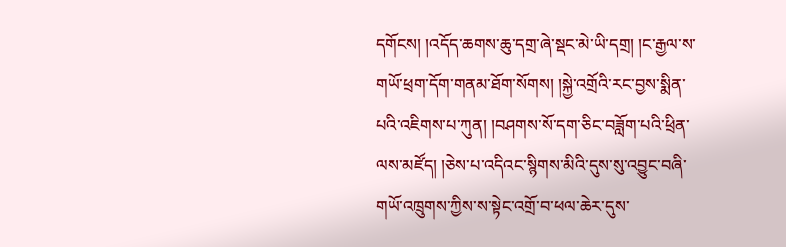དགོངས། །འདོད་ཆགས་ཆུ་དགྲ་ཞེ་སྡང་མེ་ཡི་དགྲ། །ང་རྒྱལ་ས་གཡོ་ཕྲག་དོག་གནམ་ཐོག་སོགས། །སྐྱེ་འགྲོའི་རང་བྱས་སྨིན་པའི་འཇིགས་པ་ཀུན། །བཤགས་སོ་དག་ཅིང་བཟློག་པའི་ཕྲིན་ལས་མཛོད། །ཅེས་པ་འདིའང་སྙིགས་མིའི་དུས་སུ་འབྱུང་བཞི་གཡོ་འཁྲུགས་ཀྱིས་ས་སྟེང་འགྲོ་བ་ཕལ་ཆེར་དུས་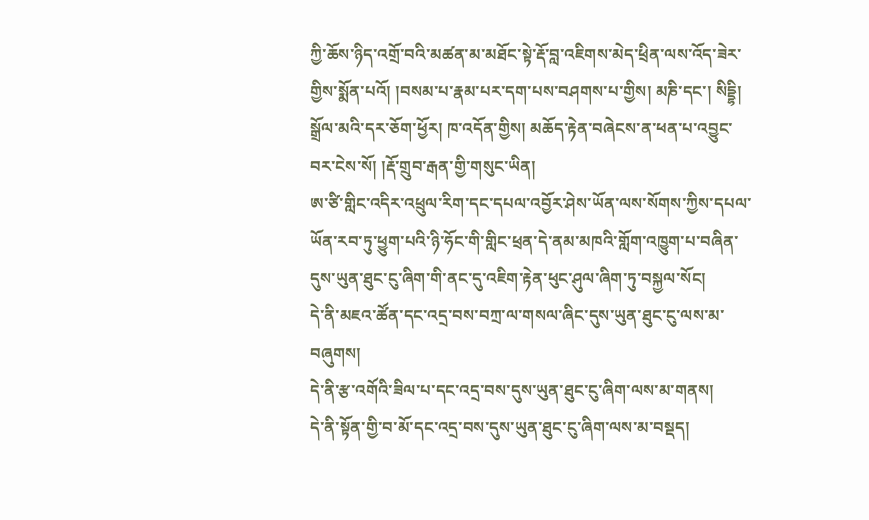ཀྱི་ཆོས་ཉིད་འགྲོ་བའི་མཚན་མ་མཐོང་སྟེ་རྡོ་བླ་འཇིགས་མེད་ཕྲིན་ལས་འོད་ཟེར་གྱིས་སྨོན་པའོ། །བསམ་པ་རྣམ་པར་དག་པས་བཤགས་པ་གྱིས། མཎི་དང་། སིདྡྷི། སྒྲོལ་མའི་དར་ཅོག་ཕྱོར། ཁ་འདོན་གྱིས། མཆོད་རྟེན་བཞེངས་ན་ཕན་པ་འབྱུང་བར་ངེས་སོ། །རྡོ་གྲུབ་རྒན་གྱི་གསུང་ཡིན།
ཨ་ཙི་གླིང་འདིར་འཕྲུལ་རིག་དང་དཔལ་འབྱོར་ཤེས་ཡོན་ལས་སོགས་ཀྱིས་དཔལ་ཡོན་རབ་ཏུ་ཕྱུག་པའི་ཉི་ཧོང་གི་གླིང་ཕྲན་དེ་ནམ་མཁའི་གློག་འཁྱུག་པ་བཞིན་དུས་ཡུན་ཐུང་ངུ་ཞིག་གི་ནང་དུ་འཇིག་རྟེན་ཕུང་ཤུལ་ཞིག་ཏུ་བསྐྱལ་སོང།
དེ་ནི་མཇའ་ཚོན་དང་འདྲ་བས་བཀྲ་ལ་གསལ་ཞིང་དུས་ཡུན་ཐུང་ངུ་ལས་མ་བཞུགས།
དེ་ནི་རྩ་འགོའི་ཟིལ་པ་དང་འདྲ་བས་དུས་ཡུན་ཐུང་ངུ་ཞིག་ལས་མ་གནས།
དེ་ནི་སྟོན་གྱི་བ་མོ་དང་འདྲ་བས་དུས་ཡུན་ཐུང་ངུ་ཞིག་ལས་མ་བསྡད།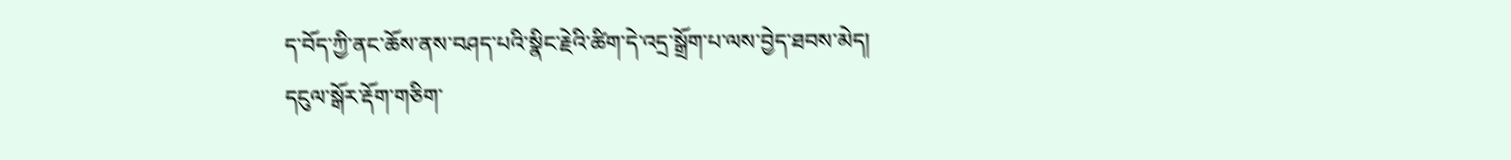ད་བོད་ཀྱི་ནང་ཆོས་ནས་བཤད་པའི་སྣིང་རྗེའི་ཚིག་དེ་འདྲ་སྒྲོག་པ་ལས་བྱེད་ཐབས་མེད།
དངུལ་སྒོར་རྡོག་གཅིག་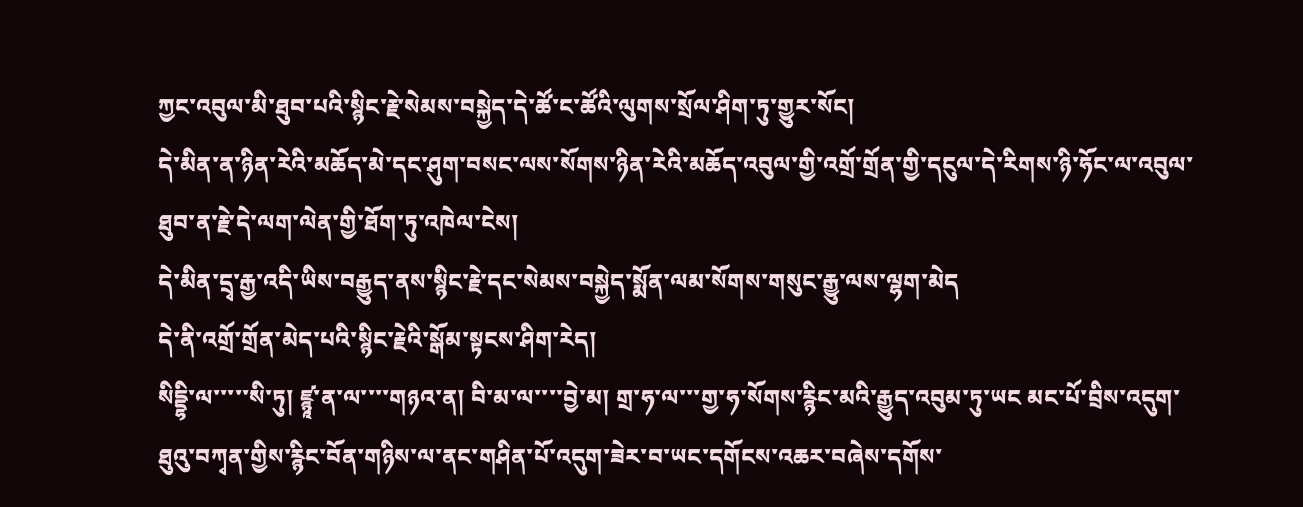ཀྱང་འབུལ་མི་ཐུབ་པའི་སྙིང་རྗེ་སེམས་བསྐྱེད་དེ་ཚོ་ང་ཚོའི་ལུགས་སྲོལ་ཤིག་ཏུ་གྱུར་སོང།
དེ་མིན་ན་ཉིན་རེའི་མཆོད་མེ་དང་ཤུག་བསང་ལས་སོགས་ཉིན་རེའི་མཆོད་འབུལ་གྱི་འགྲོ་གྲོན་གྱི་དངུལ་དེ་རིགས་ཉི་ཧོང་ལ་འབུལ་ཐུབ་ན་རྗེ་དེ་ལག་ལེན་གྱི་ཐོག་ཏུ་འཁེལ་ངེས།
དེ་མིན་དྲྭ་རྒྱ་འདི་ཡིས་བརྒྱུད་ནས་སྙིང་རྗེ་དང་སེམས་བསྐྱེད་སྨོན་ལམ་སོགས་གསུང་རྒྱུ་ལས་ལྷག་མེད
དེ་ནི་འགྲོ་གྲོན་མེད་པའི་སྙིང་རྗེའི་སྒོམ་སྟངས་ཤིག་རེད།
སིདྡྷི་ལ་་་་་སི་ཏུ། ཛྙཱ་ན་ལ་་་་གཉའ་ན། བི་མ་ལ་་་་བྱེ་མ། གྲ་ཧ་ལ་་་གྱ་ཧ་སོགས་རྙིང་མའི་རྒྱུད་འབུམ་ཏུ་ཡང མང་པོ་བྲིས་འདུག་ཐུའུ་བཀྭན་གྱིས་རྙིང་བོན་གཉིས་ལ་ནང་གཤིན་པོ་འདུག་ཟེར་བ་ཡང་དགོངས་འཆར་བཞེས་དགོས་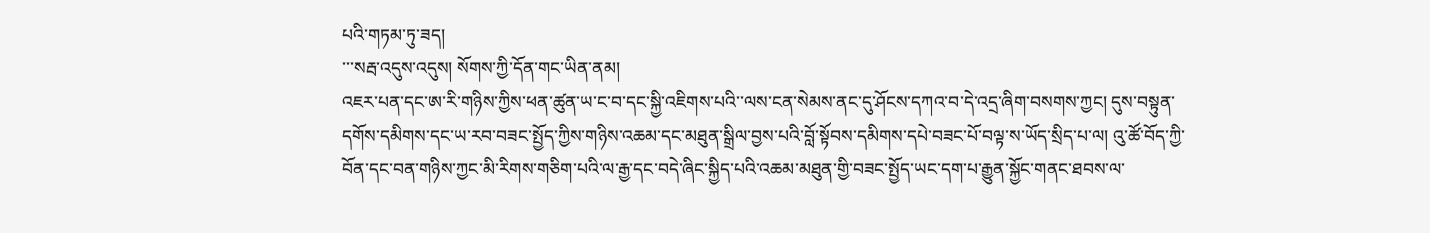པའི་གཏམ་ཏུ་ཟད།
་་་སརྦ་འདུས་འདུས། སོགས་ཀྱི་དོན་གང་ཡིན་ནམ།
འཇར་པན་དང་ཨ་རི་གཉིས་ཀྱིས་ཕན་ཚུན་ཡ་ང་བ་དང་སྐྱི་འཇིགས་པའི་་ལས་ངན་སེམས་ནང་དུ་ཤོངས་དཀའ་བ་དེ་འདྲ་ཞིག་བསགས་ཀྱང། དུས་བསྟུན་དགོས་དམིགས་དང་ཡ་རབ་བཟང་སྤྱོད་ཀྱིས་གཉིས་འཆམ་དང་མཐུན་སྒྲིལ་བྱས་པའི་བློ་སྟོབས་དམིགས་དཔེ་བཟང་པོ་བལྟ་ས་ཡོད་སྲིད་པ་ལ། འུ་ཚོ་བོད་ཀྱི་བོན་དང་བན་གཉིས་ཀྱང་མི་རིགས་གཅིག་པའི་ལ་རྒྱ་དང་བདེ་ཞིང་སྐྱིད་པའི་འཆམ་མཐུན་གྱི་བཟང་སྤྱོད་ཡང་དག་པ་རྒྱུན་སྐྱོང་གནང་ཐབས་ལ་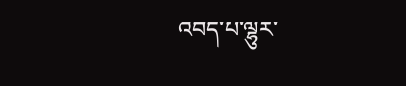འབད་པ་ལྷུར་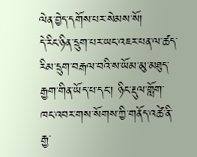ལེན་བྱེད་དགོས་པར་སེམས་སོ།
དེ་རིང་ཉིན་དྲུག་པར་ཡང་འཇར་པན་ལ་ཚད་རིམ་དྲུག་བརྒལ་བའི་ས་ཡོམ་མུ་མཐུད་རྒྱག་གིན་ཡོད་པ་དང་། ཉིང་རྡུལ་གློག་ཁང་འབར་གས་སོགས་ཀྱི་གནོད་འཚེ་ནི་རྒྱ་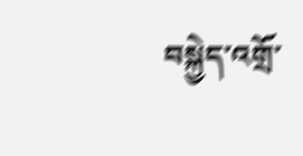བསྐྱེད་འགྲོ་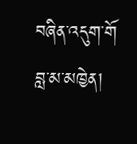བཞིན་འདུག་གོ
བླ་མ་མཁྱེན།